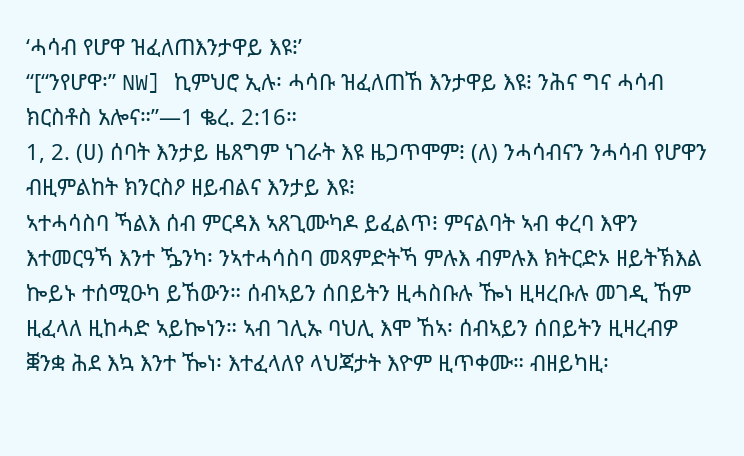‘ሓሳብ የሆዋ ዝፈለጠእንታዋይ እዩ፧’
“[“ንየሆዋ፡” NW] ኪምህሮ ኢሉ፡ ሓሳቡ ዝፈለጠኸ እንታዋይ እዩ፧ ንሕና ግና ሓሳብ ክርስቶስ አሎና።”—1 ቈረ. 2:16።
1, 2. (ሀ) ሰባት እንታይ ዜጸግም ነገራት እዩ ዜጋጥሞም፧ (ለ) ንሓሳብናን ንሓሳብ የሆዋን ብዚምልከት ክንርስዖ ዘይብልና እንታይ እዩ፧
ኣተሓሳስባ ኻልእ ሰብ ምርዳእ ኣጸጊሙካዶ ይፈልጥ፧ ምናልባት ኣብ ቀረባ እዋን እተመርዓኻ እንተ ዄንካ፡ ንኣተሓሳስባ መጻምድትኻ ምሉእ ብምሉእ ክትርድኦ ዘይትኽእል ኰይኑ ተሰሚዑካ ይኸውን። ሰብኣይን ሰበይትን ዚሓስቡሉ ዀነ ዚዛረቡሉ መገዲ ኸም ዚፈላለ ዚከሓድ ኣይኰነን። ኣብ ገሊኡ ባህሊ እሞ ኸኣ፡ ሰብኣይን ሰበይትን ዚዛረብዎ ቛንቋ ሕደ እኳ እንተ ዀነ፡ እተፈላለየ ላህጃታት እዮም ዚጥቀሙ። ብዘይካዚ፡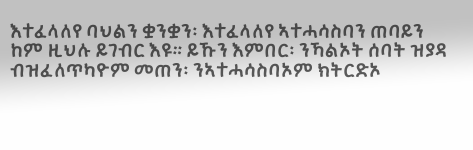እተፈላለየ ባህልን ቋንቋን፡ እተፈላለየ ኣተሓሳስባን ጠባይን ከም ዚህሉ ይገብር እዩ። ይኹን እምበር፡ ንኻልኦት ሰባት ዝያዳ ብዝፈለጥካዮም መጠን፡ ንኣተሓሳስባኦም ክትርድኦ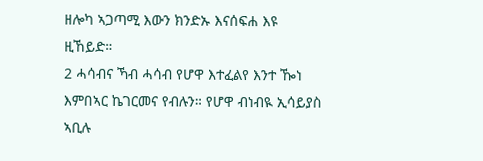ዘሎካ ኣጋጣሚ እውን ክንድኡ እናሰፍሐ እዩ ዚኸይድ።
2 ሓሳብና ኻብ ሓሳብ የሆዋ እተፈልየ እንተ ዀነ እምበኣር ኬገርመና የብሉን። የሆዋ ብነብዪ ኢሳይያስ ኣቢሉ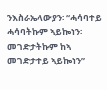ንእስራኤላውያን፡ “ሓሳባተይ ሓሳባትኩም ኣይኰነን፡ መገድታትኩም ከኣ መገድታተይ ኣይኰነን”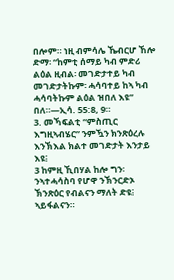በሎም። ነዚ ብምሳሌ ኼብርሆ ኸሎ ድማ፡ “ከምቲ ሰማይ ካብ ምድሪ ልዕል ዚብል፡ መገድታተይ ካብ መገድታትኩም፡ ሓሳባተይ ከኣ ካብ ሓሳባትኩም ልዕል ዝበለ እዩ” በለ።—ኢሳ. 55:8, 9።
3. መኻፍልቲ “ምስጢር እግዚኣብሄር” ንምዃን ክንጽዕረሉ እንኽእል ክልተ መገድታት እንታይ እዩ፧
3 ከምዚ ኺበሃል ከሎ ግን፡ ንኣተሓሳስባ የሆዋ ንኽንርድኦ ኽንጽዕር የብልናን ማለት ድዩ፧ ኣይፋልናን።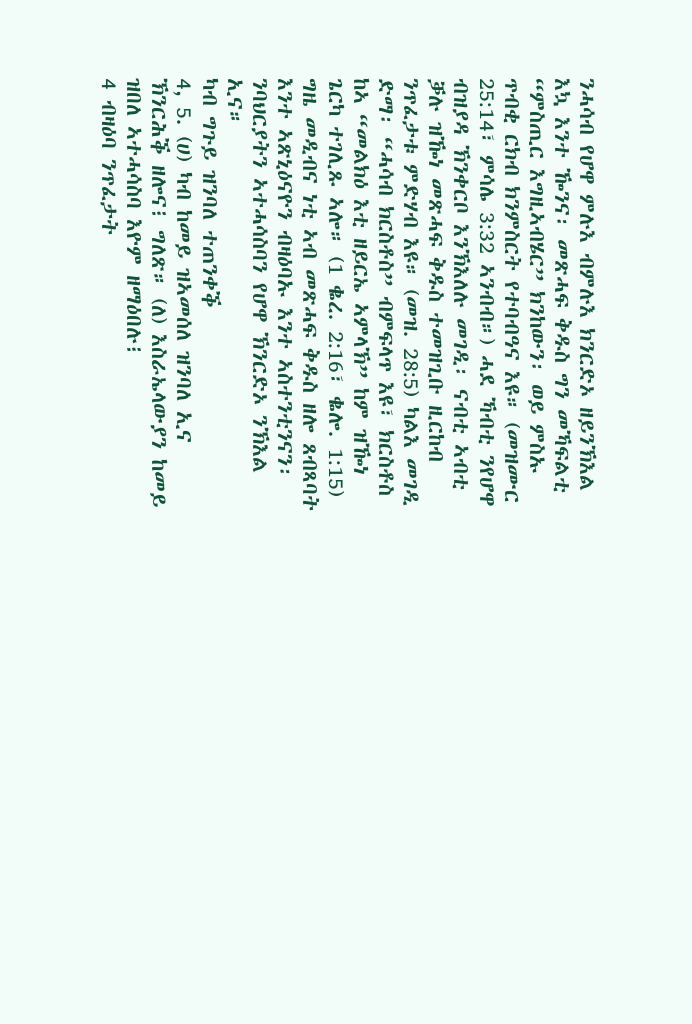ንሓሳብ የሆዋ ምሉእ ብምሉእ ክንርድኦ ዘይንኽእል እኳ እንተ ዀንና፡ መጽሓፍ ቅዱስ ግን መኻፍልቲ “ምስጢር እግዚኣብሄር” ክንከውን፡ ወይ ምስኡ ጥብቂ ርክብ ክንምስርት የተባብዓና እዩ። (መዝሙር 25:14፣ ምሳሌ 3:32 ኣንብብ።) ሓደ ኻብቲ ንየሆዋ ብዝያዳ ኽንቀርቦ እንኽእለሉ መገዲ፡ ናብቲ ኣብቲ ቓሉ ዝዀነ መጽሓፍ ቅዱስ ተመዝጊቡ ዚርከብ ንጥፈታቱ ምድሃብ እዩ። (መዝ. 28:5) ካልእ መገዲ ድማ፡ “ሓሳብ ክርስቶስ” ብምፍላጥ እዩ፣ ክርስቶስ ከኣ “መልክዕ እቲ ዘይርኤ ኣምላኽ” ከም ዝዀነ ጌርካ ተገሊጹ ኣሎ። (1 ቈረ. 2:16፣ ቈሎ. 1:15) ግዜ መዲብና ነቲ ኣብ መጽሓፍ ቅዱስ ዘሎ ጸብጻባት እንተ ኣጽኒዕናዮን ብዛዕባኡ እንተ ኣስተንቲንናን፡ ንባህርያትን ኣተሓሳስባን የሆዋ ኽንርድኦ ንኽእል ኢና።
ካብ ግጉይ ዝንባለ ተጠንቀቕ
4, 5. (ሀ) ካብ ከመይ ዝኣመሰለ ዝንባለ ኢና ኽንርሕቕ ዘሎና፧ ግለጽ። (ለ) እስራኤላውያን ከመይ ዝበለ ኣተሓሳስባ እዮም ዘማዕበሉ፧
4 ብዛዕባ ንጥፈታት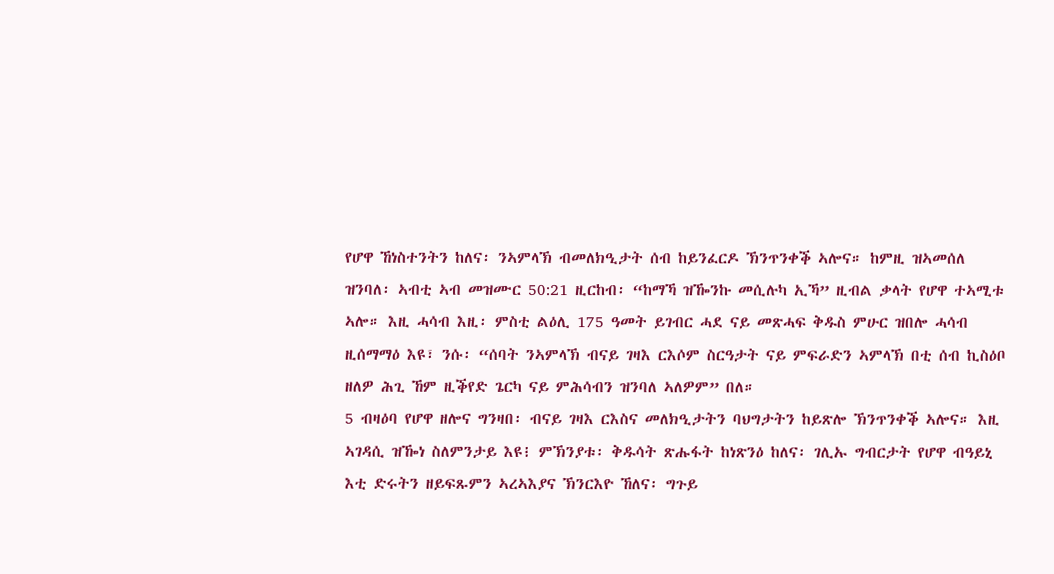የሆዋ ኸነስተንትን ከለና፡ ንኣምላኽ ብመለክዒታት ሰብ ከይንፈርዶ ኽንጥንቀቕ ኣሎና። ከምዚ ዝኣመሰለ ዝንባለ፡ ኣብቲ ኣብ መዝሙር 50:21 ዚርከብ፡ “ከማኻ ዝዀንኩ መሲሉካ ኢኻ” ዚብል ቃላት የሆዋ ተኣሚቱ ኣሎ። እዚ ሓሳብ እዚ፡ ምስቲ ልዕሊ 175 ዓመት ይገብር ሓደ ናይ መጽሓፍ ቅዱስ ምሁር ዝበሎ ሓሳብ ዚሰማማዕ እዩ፣ ንሱ፡ “ሰባት ንኣምላኽ ብናይ ገዛእ ርእሶም ስርዓታት ናይ ምፍራድን ኣምላኽ በቲ ሰብ ኪስዕቦ ዘለዎ ሕጊ ኸም ዚቕየድ ጌርካ ናይ ምሕሳብን ዝንባለ ኣለዎም” በለ።
5 ብዛዕባ የሆዋ ዘሎና ግንዛበ፡ ብናይ ገዛእ ርእስና መለክዒታትን ባህግታትን ከይጽሎ ኽንጥንቀቕ ኣሎና። እዚ ኣገዳሲ ዝዀነ ስለምንታይ እዩ፧ ምኽንያቱ፡ ቅዱሳት ጽሑፋት ከነጽንዕ ከለና፡ ገሊኡ ግብርታት የሆዋ ብዓይኒ እቲ ድሩትን ዘይፍጹምን ኣረኣእያና ኽንርእዮ ኸለና፡ ግጉይ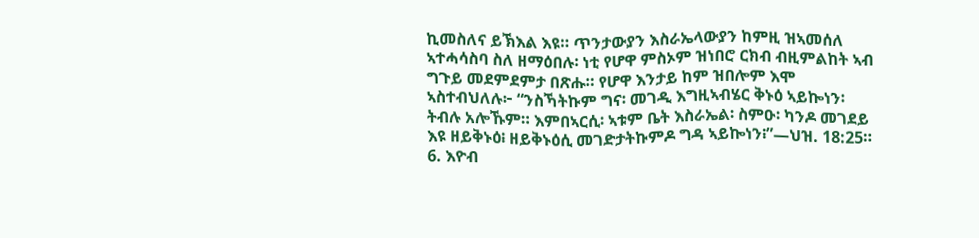ኪመስለና ይኽእል እዩ። ጥንታውያን እስራኤላውያን ከምዚ ዝኣመሰለ ኣተሓሳስባ ስለ ዘማዕበሉ፡ ነቲ የሆዋ ምስኦም ዝነበሮ ርክብ ብዚምልከት ኣብ ግጉይ መደምደምታ በጽሑ። የሆዋ እንታይ ከም ዝበሎም እሞ ኣስተብህለሉ፦ “ንስኻትኩም ግና፡ መገዲ እግዚኣብሄር ቅኑዕ ኣይኰነን፡ ትብሉ አሎኹም። እምበኣርሲ፡ ኣቱም ቤት እስራኤል፡ ስምዑ፡ ካንዶ መገደይ እዩ ዘይቅኑዕ፧ ዘይቅኑዕሲ መገድታትኩምዶ ግዳ ኣይኰነን፧”—ህዝ. 18:25።
6. እዮብ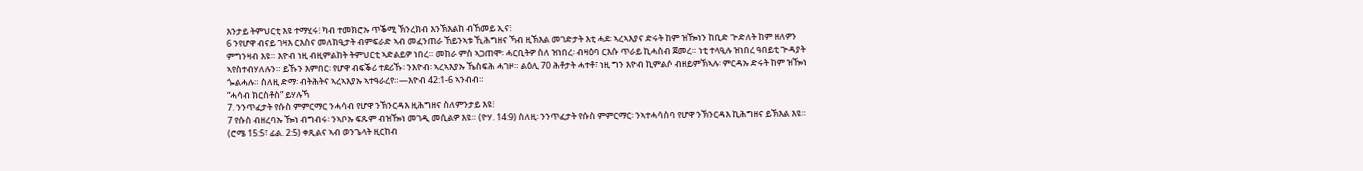እንታይ ትምህርቲ እዩ ተማሂሩ፧ ካብ ተመክሮኡ ጥቕሚ ኽንረክብ እንኽእልከ ብኸመይ ኢና፧
6 ንየሆዋ ብናይ ገዛእ ርእስና መለክዒታት ብምፍራድ ኣብ መፈንጠራ ኸይንኣቱ ኺሕግዘና ኻብ ዚኽእል መገድታት እቲ ሓደ፡ ኣረኣእያና ድሩት ከም ዝዀነን ከቢድ ጕድለት ከም ዘለዎን ምግንዛብ እዩ። እዮብ ነዚ ብዚምልከት ትምህርቲ ኣድልይዎ ነበረ። መከራ ምስ ኣጋጠሞ፡ ሓርቢትዎ ስለ ዝነበረ፡ ብዛዕባ ርእሱ ጥራይ ኪሓስብ ጀመረ። ነቲ ተላዒሉ ዝነበረ ዓበይቲ ጕዳያት ኣየስተብሃለሉን። ይኹን እምበር፡ የሆዋ ብፍቕሪ ተደሪኹ፡ ንእዮብ፡ ኣረኣእያኡ ኼስፍሕ ሓገዞ። ልዕሊ 70 ሕቶታት ሓተቶ፣ ነዚ ግን እዮብ ኪምልሶ ብዘይምኽኣሉ፡ ምርዳኡ ድሩት ከም ዝዀነ ጐልሓሉ። ስለዚ ድማ፡ ብትሕትና ኣረኣእያኡ ኣተዓራረየ።—እዮብ 42:1-6 ኣንብብ።
“ሓሳብ ክርስቶስ” ይሃሉኻ
7. ንንጥፈታት የሱስ ምምርማር ንሓሳብ የሆዋ ንኽንርዳእ ዚሕግዘና ስለምንታይ እዩ፧
7 የሱስ ብዘረባኡ ዀነ ብግብሩ፡ ንኣቦኡ ፍጹም ብዝዀነ መገዲ መሲልዎ እዩ። (ዮሃ. 14:9) ስለዚ፡ ንንጥፈታት የሱስ ምምርማር፡ ንኣተሓሳስባ የሆዋ ንኽንርዳእ ኪሕግዘና ይኽእል እዩ። (ሮሜ 15:5፣ ፊል. 2:5) ቀጺልና ኣብ ወንጌላት ዚርከብ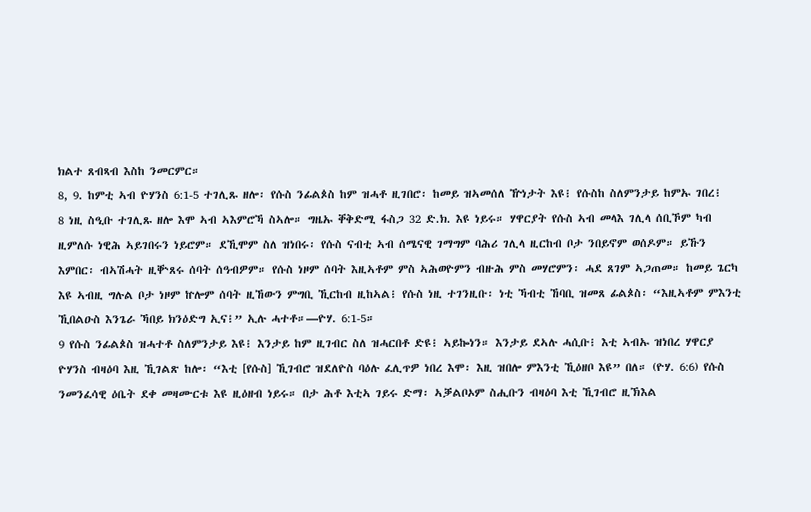ክልተ ጸብጻብ እስከ ንመርምር።
8, 9. ከምቲ ኣብ ዮሃንስ 6:1-5 ተገሊጹ ዘሎ፡ የሱስ ንፊልጶስ ከም ዝሓቶ ዚገበሮ፡ ከመይ ዝኣመሰለ ዅነታት እዩ፧ የሱስከ ስለምንታይ ከምኡ ገበረ፧
8 ነዚ ስዒቡ ተገሊጹ ዘሎ እሞ ኣብ ኣእምሮኻ ስኣሎ። ግዜኡ ቐቅድሚ ፋስጋ 32 ድ.ክ. እዩ ነይሩ። ሃዋርያት የሱስ ኣብ መላእ ገሊላ ሰቢኾም ካብ ዚምለሱ ነዊሕ ኣይገበሩን ነይሮም። ደኺሞም ስለ ዝነበሩ፡ የሱስ ናብቲ ኣብ ሰሜናዊ ገማግም ባሕሪ ገሊላ ዚርከብ ቦታ ንበይኖም ወሰዶም። ይኹን እምበር፡ ብኣሽሓት ዚቝጸሩ ሰባት ሰዓብዎም። የሱስ ነዞም ሰባት እዚኣቶም ምስ ኣሕወዮምን ብዙሕ ምስ መሃሮምን፡ ሓደ ጸገም ኣጋጠመ። ከመይ ጌርካ እዩ ኣብዚ ግሉል ቦታ ነዞም ኵሎም ሰባት ዚኸውን ምግቢ ኺርከብ ዚከኣል፧ የሱስ ነዚ ተገንዚቡ፡ ነቲ ኻብቲ ኸባቢ ዝመጸ ፊልጶስ፡ “እዚኣቶም ምእንቲ ኺበልዑስ እንጌራ ኻበይ ክንዕድግ ኢና፧” ኢሉ ሓተቶ።—ዮሃ. 6:1-5።
9 የሱስ ንፊልጶስ ዝሓተቶ ስለምንታይ እዩ፧ እንታይ ከም ዚገብር ስለ ዝሓርበቶ ድዩ፧ ኣይኰነን። እንታይ ደኣሉ ሓሲቡ፧ እቲ ኣብኡ ዝነበረ ሃዋርያ ዮሃንስ ብዛዕባ እዚ ኺገልጽ ከሎ፡ “እቲ [የሱስ] ኺገብሮ ዝደለዮስ ባዕሉ ፈሊጥዎ ነበረ እሞ፡ እዚ ዝበሎ ምእንቲ ኺዕዘቦ እዩ” በለ። (ዮሃ. 6:6) የሱስ ንመንፈሳዊ ዕቤት ደቀ መዛሙርቱ እዩ ዚዕዘብ ነይሩ። በታ ሕቶ እቲኣ ገይሩ ድማ፡ ኣቓልቦኦም ስሒቡን ብዛዕባ እቲ ኺገብሮ ዚኽእል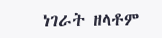ነገራት ዘላቶም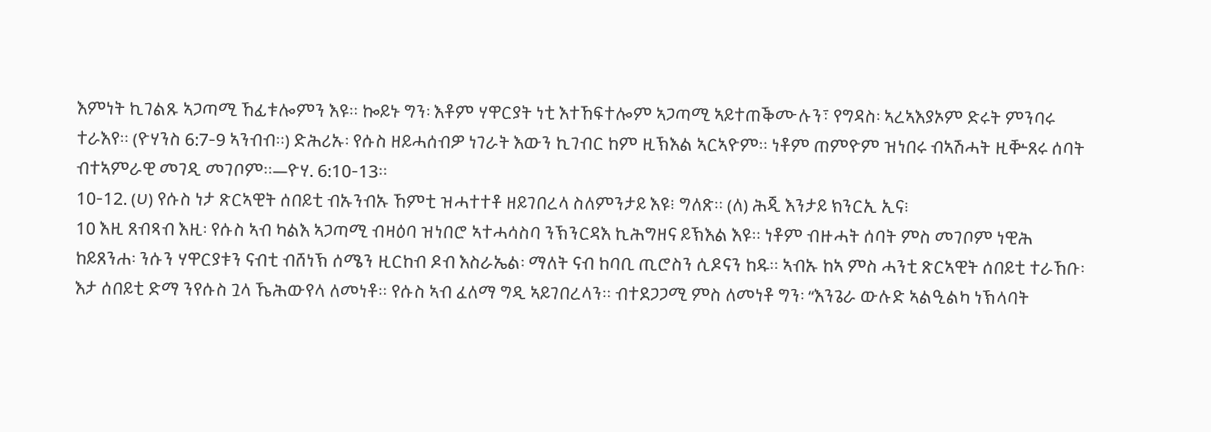እምነት ኪገልጹ ኣጋጣሚ ኸፊቱሎምን እዩ። ኰይኑ ግን፡ እቶም ሃዋርያት ነቲ እተኸፍተሎም ኣጋጣሚ ኣይተጠቕሙሉን፣ የግዳስ፡ ኣረኣእያኦም ድሩት ምንባሩ ተራእየ። (ዮሃንስ 6:7-9 ኣንብብ።) ድሕሪኡ፡ የሱስ ዘይሓሰብዎ ነገራት እውን ኪገብር ከም ዚኽእል ኣርኣዮም። ነቶም ጠምዮም ዝነበሩ ብኣሽሓት ዚቝጸሩ ሰባት ብተኣምራዊ መገዲ መገቦም።—ዮሃ. 6:10-13።
10-12. (ሀ) የሱስ ነታ ጽርኣዊት ሰበይቲ ብኡንብኡ ኸምቲ ዝሓተተቶ ዘይገበረላ ስለምንታይ እዩ፧ ግለጽ። (ለ) ሕጂ እንታይ ክንርኢ ኢና፧
10 እዚ ጸብጻብ እዚ፡ የሱስ ኣብ ካልእ ኣጋጣሚ ብዛዕባ ዝነበሮ ኣተሓሳስባ ንኽንርዳእ ኪሕግዘና ይኽእል እዩ። ነቶም ብዙሓት ሰባት ምስ መገቦም ነዊሕ ከይጸንሐ፡ ንሱን ሃዋርያቱን ናብቲ ብሸነኽ ሰሜን ዚርከብ ዶብ እስራኤል፡ ማለት ናብ ከባቢ ጢሮስን ሲዶናን ከዱ። ኣብኡ ከኣ ምስ ሓንቲ ጽርኣዊት ሰበይቲ ተራኸቡ፡ እታ ሰበይቲ ድማ ንየሱስ ጓላ ኼሕውየላ ለመነቶ። የሱስ ኣብ ፈለማ ግዲ ኣይገበረላን። ብተደጋጋሚ ምስ ለመነቶ ግን፡ “እንጌራ ውሉድ ኣልዒልካ ነኽላባት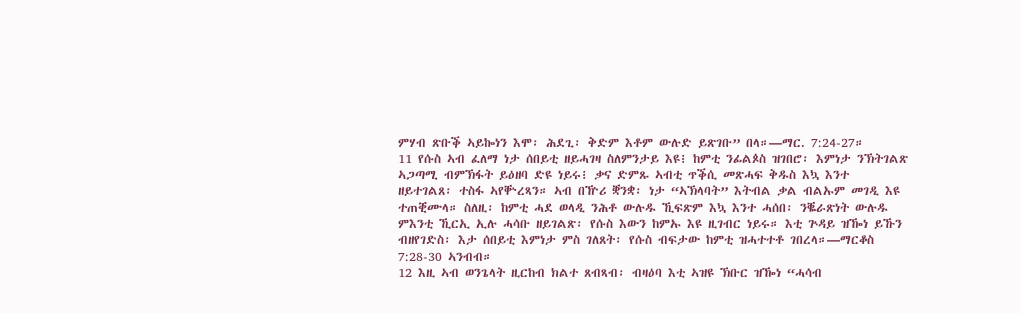ምሃብ ጽቡቕ ኣይኰነን እሞ፡ ሕደጊ፡ ቅድም እቶም ውሉድ ይጽገቡ” በላ።—ማር. 7:24-27።
11 የሱስ ኣብ ፈለማ ነታ ሰበይቲ ዘይሓገዛ ስለምንታይ እዩ፧ ከምቲ ንፊልጶስ ዝገበሮ፡ እምነታ ንኽትገልጽ ኣጋጣሚ ብምኽፋት ይዕዘባ ድዩ ነይሩ፧ ቃና ድምጹ ኣብቲ ጥቕሲ መጽሓፍ ቅዱስ እኳ እንተ ዘይተገልጸ፡ ተስፋ ኣየቝረጻን። ኣብ በዅሪ ቛንቋ፡ ነታ “ኣኽላባት” እትብል ቃል ብልኡም መገዲ እዩ ተጠቒሙላ። ስለዚ፡ ከምቲ ሓደ ወላዲ ንሕቶ ውሉዱ ኺፍጽም እኳ እንተ ሓሰበ፡ ንቘራጽነት ውሉዱ ምእንቲ ኺርኢ ኢሉ ሓሳቡ ዘይገልጽ፡ የሱስ እውን ከምኡ እዩ ዚገብር ነይሩ። እቲ ጕዳይ ዝዀነ ይኹን ብዘየገድስ፡ እታ ሰበይቲ እምነታ ምስ ገለጸት፡ የሱስ ብፍታው ከምቲ ዝሓተተቶ ገበረላ።—ማርቆስ 7:28-30 ኣንብብ።
12 እዚ ኣብ ወንጌላት ዚርከብ ክልተ ጸብጻብ፡ ብዛዕባ እቲ ኣዝዩ ኽቡር ዝዀነ “ሓሳብ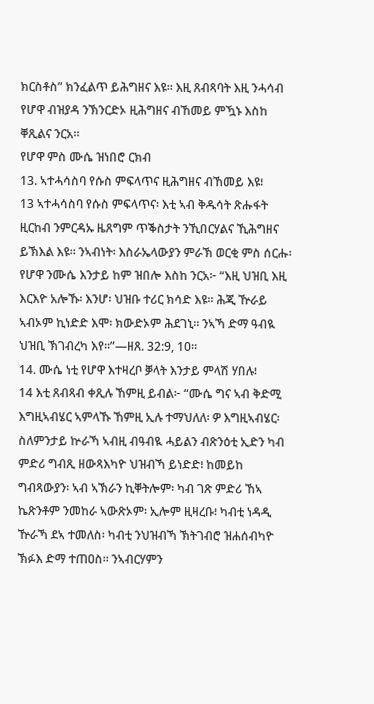ክርስቶስ” ክንፈልጥ ይሕግዘና እዩ። እዚ ጸብጻባት እዚ ንሓሳብ የሆዋ ብዝያዳ ንኽንርድኦ ዚሕግዘና ብኸመይ ምዃኑ እስከ ቐጺልና ንርአ።
የሆዋ ምስ ሙሴ ዝነበሮ ርክብ
13. ኣተሓሳስባ የሱስ ምፍላጥና ዚሕግዘና ብኸመይ እዩ፧
13 ኣተሓሳስባ የሱስ ምፍላጥና፡ እቲ ኣብ ቅዱሳት ጽሑፋት ዚርከብ ንምርዳኡ ዜጸግም ጥቕስታት ንኺበርሃልና ኺሕግዘና ይኽእል እዩ። ንኣብነት፡ እስራኤላውያን ምራኽ ወርቂ ምስ ሰርሑ፡ የሆዋ ንሙሴ እንታይ ከም ዝበሎ እስከ ንርአ፦ “እዚ ህዝቢ እዚ እርእዮ አሎኹ፡ እንሆ፡ ህዝቡ ተሪር ክሳድ እዩ። ሕጂ ዅራይ ኣብኦም ኪነድድ እሞ፡ ክውድኦም ሕደገኒ። ንኣኻ ድማ ዓብዪ ህዝቢ ኽገብረካ እየ።”—ዘጸ. 32:9, 10።
14. ሙሴ ነቲ የሆዋ እተዛረቦ ቓላት እንታይ ምላሽ ሃበሉ፧
14 እቲ ጸብጻብ ቀጺሉ ኸምዚ ይብል፦ “ሙሴ ግና ኣብ ቅድሚ እግዚኣብሄር ኣምላኹ ኸምዚ ኢሉ ተማህለለ፡ ዎ እግዚኣብሄር፡ ስለምንታይ ኵራኻ ኣብዚ ብዓብዪ ሓይልን ብጽንዕቲ ኢድን ካብ ምድሪ ግብጺ ዘውጻእካዮ ህዝብኻ ይነድድ፧ ከመይከ ግብጻውያን፡ ኣብ ኣኽራን ኪቐትሎም፡ ካብ ገጽ ምድሪ ኸኣ ኬጽንቶም ንመከራ ኣውጽኦም፡ ኢሎም ዚዛረቡ፧ ካብቲ ነዳዲ ዅራኻ ደኣ ተመለስ፡ ካብቲ ንህዝብኻ ኽትገብሮ ዝሐሰብካዮ ኽፉእ ድማ ተጠዐስ። ንኣብርሃምን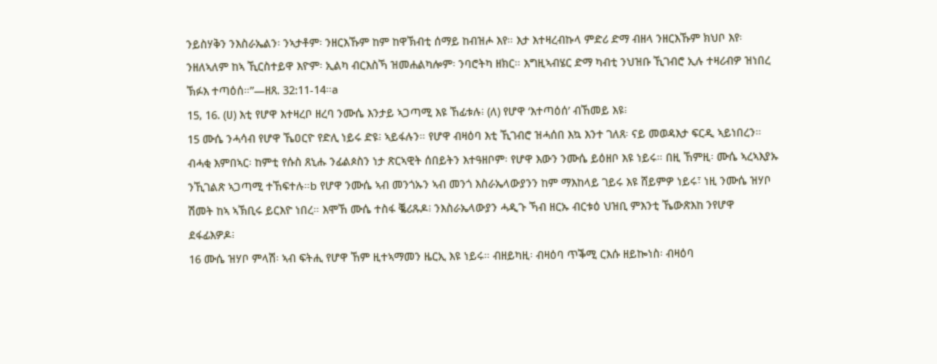ንይስሃቅን ንእስራኤልን፡ ንኣታቶም፡ ንዘርእኹም ከም ከዋኽብቲ ሰማይ ከብዝሖ እየ። እታ እተዛረብኩላ ምድሪ ድማ ብዘላ ንዘርእኹም ክህቦ እየ፡ ንዘለኣለም ከኣ ኺርስተይዋ እዮም፡ ኢልካ ብርእስኻ ዝመሐልካሎም፡ ንባሮትካ ዘክር። እግዚኣብሄር ድማ ካብቲ ንህዝቡ ኺገብሮ ኢሉ ተዛሪብዎ ዝነበረ ኽፉእ ተጣዕሰ።”—ዘጸ. 32:11-14።a
15, 16. (ሀ) እቲ የሆዋ እተዛረቦ ዘረባ ንሙሴ እንታይ ኣጋጣሚ እዩ ኸፊቱሉ፧ (ለ) የሆዋ ‘እተጣዕሰ’ ብኸመይ እዩ፧
15 ሙሴ ንሓሳብ የሆዋ ኼዐርዮ የድሊ ነይሩ ድዩ፧ ኣይፋሉን። የሆዋ ብዛዕባ እቲ ኺገብሮ ዝሓሰበ እኳ እንተ ገለጸ፡ ናይ መወዳእታ ፍርዲ ኣይነበረን። ብሓቂ እምበኣር፡ ከምቲ የሱስ ጸኒሑ ንፊልጶስን ነታ ጽርኣዊት ሰበይትን እተዓዘቦም፡ የሆዋ እውን ንሙሴ ይዕዘቦ እዩ ነይሩ። በዚ ኸምዚ፡ ሙሴ ኣረኣእያኡ ንኺገልጽ ኣጋጣሚ ተኸፍተሉ።b የሆዋ ንሙሴ ኣብ መንጎኡን ኣብ መንጎ እስራኤላውያንን ከም ማእከላይ ገይሩ እዩ ሸይምዎ ነይሩ፣ ነዚ ንሙሴ ዝሃቦ ሽመት ከኣ ኣኽቢሩ ይርእዮ ነበረ። እሞኸ ሙሴ ተስፋ ቘሪጹዶ፧ ንእስራኤላውያን ሓዲጉ ኻብ ዘርኡ ብርቱዕ ህዝቢ ምእንቲ ኼውጽእከ ንየሆዋ ደፋፊእዎዶ፧
16 ሙሴ ዝሃቦ ምላሽ፡ ኣብ ፍትሒ የሆዋ ኸም ዚተኣማመን ዜርኢ እዩ ነይሩ። ብዘይካዚ፡ ብዛዕባ ጥቕሚ ርእሱ ዘይኰነስ፡ ብዛዕባ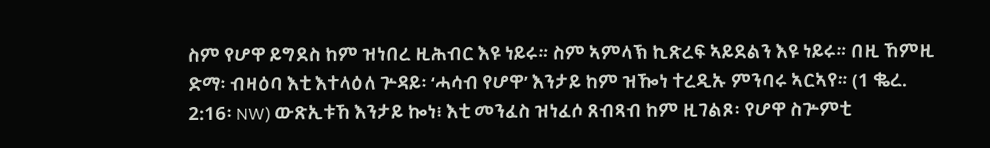ስም የሆዋ ይግደስ ከም ዝነበረ ዚሕብር እዩ ነይሩ። ስም ኣምላኽ ኪጽረፍ ኣይደልን እዩ ነይሩ። በዚ ኸምዚ ድማ፡ ብዛዕባ እቲ እተላዕለ ጕዳይ፡ ‘ሓሳብ የሆዋ’ እንታይ ከም ዝዀነ ተረዲኡ ምንባሩ ኣርኣየ። (1 ቈረ. 2:16፡ NW) ውጽኢቱኸ እንታይ ኰነ፧ እቲ መንፈስ ዝነፈሶ ጸብጻብ ከም ዚገልጾ፡ የሆዋ ስጕምቲ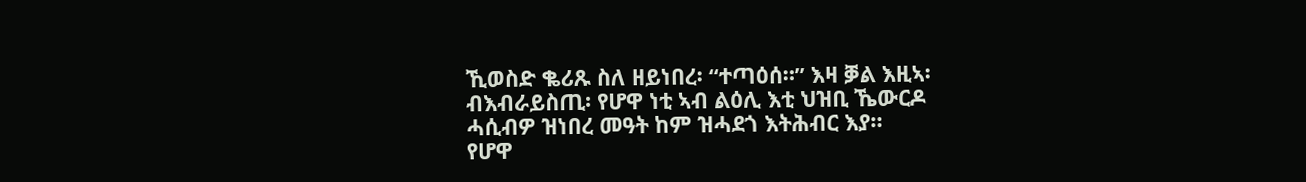ኺወስድ ቈሪጹ ስለ ዘይነበረ፡ “ተጣዕሰ።” እዛ ቓል እዚኣ፡ ብእብራይስጢ፡ የሆዋ ነቲ ኣብ ልዕሊ እቲ ህዝቢ ኼውርዶ ሓሲብዎ ዝነበረ መዓት ከም ዝሓደጎ እትሕብር እያ።
የሆዋ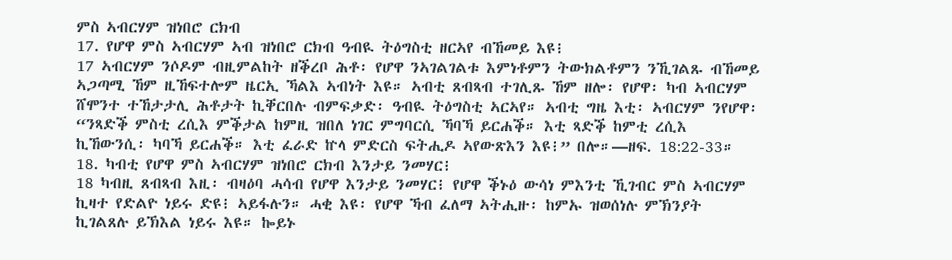ምስ ኣብርሃም ዝነበሮ ርክብ
17. የሆዋ ምስ ኣብርሃም ኣብ ዝነበሮ ርክብ ዓብዪ ትዕግስቲ ዘርኣየ ብኸመይ እዩ፧
17 ኣብርሃም ንሶዶም ብዚምልከት ዘቕረቦ ሕቶ፡ የሆዋ ንኣገልገልቱ እምነቶምን ትውክልቶምን ንኺገልጹ ብኸመይ ኣጋጣሚ ኸም ዚኸፍተሎም ዜርኢ ኻልእ ኣብነት እዩ። ኣብቲ ጸብጻብ ተገሊጹ ኸም ዘሎ፡ የሆዋ፡ ካብ ኣብርሃም ሸሞንተ ተኸታታሊ ሕቶታት ኪቐርበሉ ብምፍቃድ፡ ዓብዪ ትዕግስቲ ኣርኣየ። ኣብቲ ግዜ እቲ፡ ኣብርሃም ንየሆዋ፡ “ንጻድቕ ምስቲ ረሲእ ምቕታል ከምዚ ዝበለ ነገር ምግባርሲ ኻባኻ ይርሐቕ። እቲ ጻድቕ ከምቲ ረሲእ ኪኸውንሲ፡ ካባኻ ይርሐቕ። እቲ ፈራድ ኵላ ምድርስ ፍትሒዶ ኣየውጽእን እዩ፧” በሎ።—ዘፍ. 18:22-33።
18. ካብቲ የሆዋ ምስ ኣብርሃም ዝነበሮ ርክብ እንታይ ንመሃር፧
18 ካብዚ ጸብጻብ እዚ፡ ብዛዕባ ሓሳብ የሆዋ እንታይ ንመሃር፧ የሆዋ ቕኑዕ ውሳነ ምእንቲ ኺገብር ምስ ኣብርሃም ኪዛተ የድልዮ ነይሩ ድዩ፧ ኣይፋሉን። ሓቂ እዩ፡ የሆዋ ኻብ ፈለማ ኣትሒዙ፡ ከምኡ ዝወሰነሉ ምኽንያት ኪገልጸሉ ይኽእል ነይሩ እዩ። ኰይኑ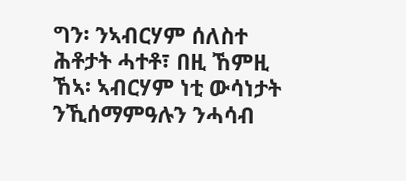ግን፡ ንኣብርሃም ሰለስተ ሕቶታት ሓተቶ፣ በዚ ኸምዚ ኸኣ፡ ኣብርሃም ነቲ ውሳነታት ንኺሰማምዓሉን ንሓሳብ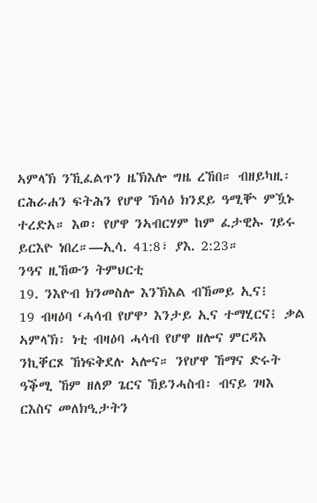ኣምላኽ ንኺፈልጥን ዜኽእሎ ግዜ ረኸበ። ብዘይካዚ፡ ርሕራሐን ፍትሕን የሆዋ ኽሳዕ ክንደይ ዓሚቝ ምዃኑ ተረድአ። እወ፡ የሆዋ ንኣብርሃም ከም ፈታዊኡ ገይሩ ይርእዮ ነበረ።—ኢሳ. 41:8፣ ያእ. 2:23።
ንዓና ዚኸውን ትምህርቲ
19. ንእዮብ ክንመስሎ እንኽእል ብኸመይ ኢና፧
19 ብዛዕባ ‘ሓሳብ የሆዋ’ እንታይ ኢና ተማሂርና፧ ቃል ኣምላኽ፡ ነቲ ብዛዕባ ሓሳብ የሆዋ ዘሎና ምርዳእ ንኪቐርጾ ኸነፍቅደሉ ኣሎና። ንየሆዋ ኸማና ድሩት ዓቕሚ ኸም ዘለዎ ጌርና ኸይንሓስብ፡ ብናይ ገዛእ ርእስና መለክዒታትን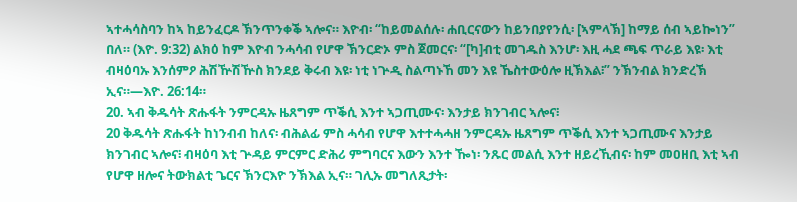ኣተሓሳስባን ከኣ ከይንፈርዶ ኽንጥንቀቕ ኣሎና። እዮብ፡ “ከይመልሰሉ፡ ሐቢርናውን ከይንበያየንሲ፡ [ኣምላኽ] ከማይ ሰብ ኣይኰነን” በለ። (እዮ. 9:32) ልክዕ ከም እዮብ ንሓሳብ የሆዋ ኽንርድኦ ምስ ጀመርና፡ “[ካ]ብቲ መገዱስ እንሆ፡ እዚ ሓደ ጫፍ ጥራይ እዩ፡ እቲ ብዛዕባኡ እንሰምዖ ሕሽዅሽዅስ ክንደይ ቅሩብ እዩ፡ ነቲ ነጕዲ ስልጣኑኸ መን እዩ ኼስተውዕሎ ዚኽእል፧” ንኽንብል ክንድረኽ ኢና።—እዮ. 26:14።
20. ኣብ ቅዱሳት ጽሑፋት ንምርዳኡ ዜጸግም ጥቕሲ እንተ ኣጋጢሙና፡ እንታይ ክንገብር ኣሎና፧
20 ቅዱሳት ጽሑፋት ከነንብብ ከለና፡ ብሕልፊ ምስ ሓሳብ የሆዋ እተተሓሓዘ ንምርዳኡ ዜጸግም ጥቕሲ እንተ ኣጋጢሙና እንታይ ክንገብር ኣሎና፧ ብዛዕባ እቲ ጕዳይ ምርምር ድሕሪ ምግባርና እውን እንተ ዀነ፡ ንጹር መልሲ እንተ ዘይረኺብና፡ ከም መዐዘቢ እቲ ኣብ የሆዋ ዘሎና ትውክልቲ ጌርና ኽንርእዮ ንኽእል ኢና። ገሊኡ መግለጺታት፡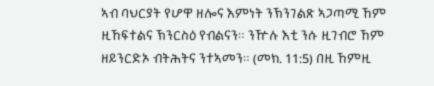ኣብ ባህርያት የሆዋ ዘሎና እምነት ንኽንገልጽ ኣጋጣሚ ኸም ዚኸፍተልና ኽንርስዕ የብልናን። ንዅሉ እቲ ንሱ ዚገብሮ ኸም ዘይንርድኦ ብትሕትና ንተኣመን። (መክ. 11:5) በዚ ኸምዚ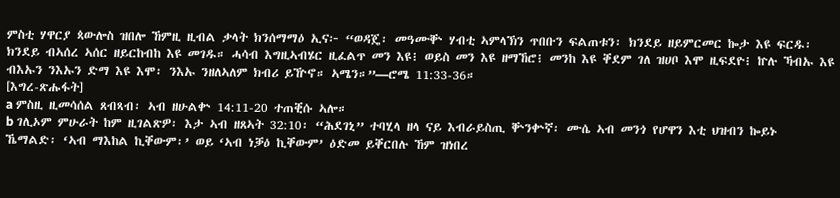ምስቲ ሃዋርያ ጳውሎስ ዝበሎ ኸምዚ ዚብል ቃላት ክንሰማማዕ ኢና፦ “ወዳጄ፡ መዓሙቝ ሃብቲ ኣምላኽን ጥበቡን ፍልጠቱን፡ ክንደይ ዘይምርመር ኰታ እዩ ፍርዱ፡ ክንደይ ብኣሰረ ኣሰር ዘይርከብከ እዩ መገዱ። ሓሳብ እግዚኣብሄር ዚፈልጥ መን እዩ፧ ወይስ መን እዩ ዘማኸሮ፧ መንከ እዩ ቐደም ገለ ዝሀቦ እሞ ዚፍደዮ፧ ኵሉ ኻብኡ እዩ ብእኡን ንእኡን ድማ እዩ እሞ፡ ንእኡ ንዘለኣለም ክብሪ ይዅኖ። ኣሜን።”—ሮሜ 11:33-36።
[እግረ-ጽሑፋት]
a ምስዚ ዚመሳሰል ጸብጻብ፡ ኣብ ዘሁልቍ 14:11-20 ተጠቒሱ ኣሎ።
b ገሊኦም ምሁራት ከም ዚገልጽዎ፡ እታ ኣብ ዘጸኣት 32:10፡ “ሕደገኒ” ተባሂላ ዘላ ናይ እብራይስጢ ቝንቍኛ፡ ሙሴ ኣብ መንጎ የሆዋን እቲ ህዝብን ኰይኑ ኼማልድ፡ ‘ኣብ ማእከል ኪቐውም፡’ ወይ ‘ኣብ ነቓዕ ኪቐውም’ ዕድመ ይቐርበሉ ኸም ዝነበረ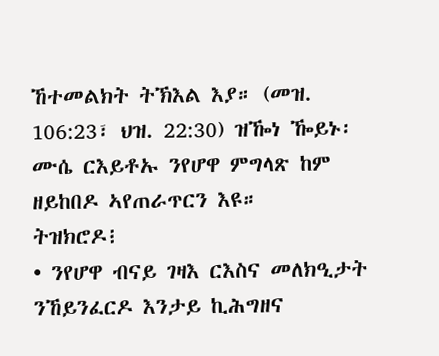ኸተመልክት ትኽእል እያ። (መዝ. 106:23፣ ህዝ. 22:30) ዝዀነ ዀይኑ፡ ሙሴ ርእይቶኡ ንየሆዋ ምግላጽ ከም ዘይከበዶ ኣየጠራጥርን እዩ።
ትዝክሮዶ፧
• ንየሆዋ ብናይ ገዛእ ርእስና መለክዒታት ንኸይንፈርዶ እንታይ ኪሕግዘና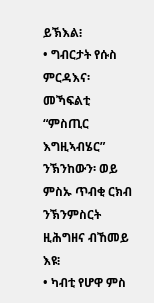ይኽእል፧
• ግብርታት የሱስ ምርዳእና፡ መኻፍልቲ “ምስጢር እግዚኣብሄር” ንኽንከውን፡ ወይ ምስኡ ጥብቂ ርክብ ንኽንምስርት ዚሕግዘና ብኸመይ እዩ፧
• ካብቲ የሆዋ ምስ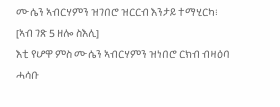ሙሴን ኣብርሃምን ዝገበሮ ዝርርብ እንታይ ተማሂርካ፧
[ኣብ ገጽ 5 ዘሎ ስእሊ]
እቲ የሆዋ ምስ ሙሴን ኣብርሃምን ዝነበሮ ርክብ ብዛዕባ ሓሳቡ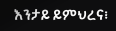እንታይ ይምህረና፧